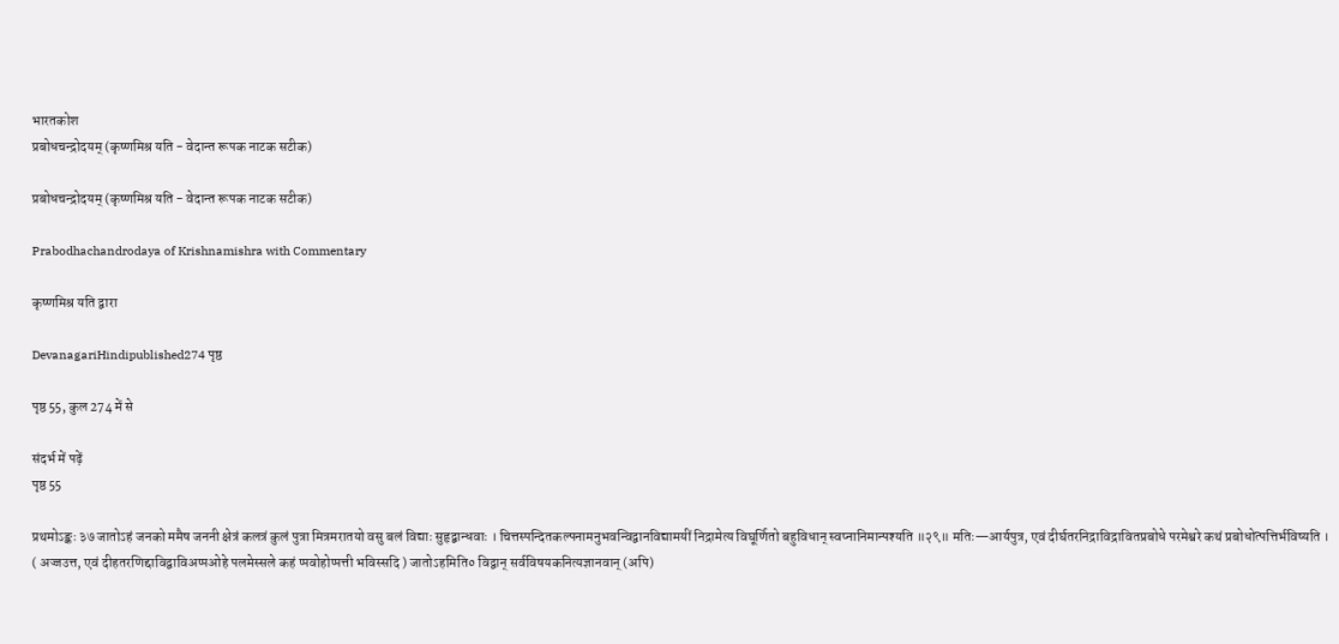भारतकोश
प्रबोधचन्द्रोदयम् (कृष्णमिश्र यति - वेदान्त रूपक नाटक सटीक)

प्रबोधचन्द्रोदयम् (कृष्णमिश्र यति - वेदान्त रूपक नाटक सटीक)

Prabodhachandrodaya of Krishnamishra with Commentary

कृष्णमिश्र यति द्वारा

DevanagariHindipublished274 पृष्ठ

पृष्ठ 55, कुल 274 में से

संदर्भ में पढ़ें
पृष्ठ 55

प्रथमोऽङ्कः ३७ जातोऽहं जनको ममैष जननी क्षेत्रं कलत्रं कुलं पुत्रा मित्रमरातयो वसु बलं विद्याः सुहृद्बान्धवाः । चित्तस्पन्दितकल्पनामनुभवन्विद्वानविद्यामयीं निद्रामेत्य विघूर्णितो बहुविधान् स्वप्नानिमान्पश्यति ॥२९॥ मतिः—आर्यपुत्र, एवं दीर्घतरनिद्राविद्रावितप्रबोधे परमेश्वरे कथं प्रबोधोत्पत्तिर्भविष्यति । ( अज्जउत्त, एवं दीहतरणिद्दाविद्वाविअप्पओहे पलमेस्सले कहं प्पवोहोप्पत्ती भविस्सदि ) जातोऽहमिति० विद्वान् सर्वविषयकनित्यज्ञानवान् (अपि)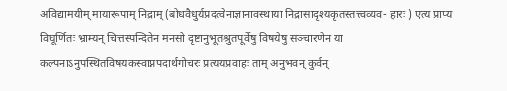अविद्यामयीम् मायारूपाम् निद्राम् (बोधवैधुर्यप्रदत्वेनाज्ञानावस्थाया निद्रासादृश्यकृतस्तत्त्वव्यव- हारः ) एत्य प्राप्य विघूर्णितः भ्राम्यन् चित्तस्पन्दितेन मनसो दृष्टानुभूतश्रुतपूर्वेषु विषयेषु सञ्चारणेन या कल्पनाऽनुपस्थितविषयकस्वाप्नपदार्थगोचरः प्रत्ययप्रवाहः ताम् अनुभवन् कुर्वन्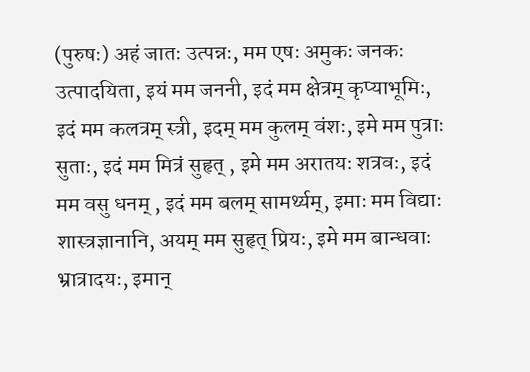(पुरुषः) अहं जातः उत्पन्नः, मम एषः अमुकः जनकः उत्पादयिता, इयं मम जननी, इदं मम क्षेत्रम् कृप्याभूमिः, इदं मम कलत्रम् स्त्री, इदम् मम कुलम् वंशः, इमे मम पुत्राः सुताः, इदं मम मित्रं सुहृत् , इमे मम अरातयः शत्रवः, इदं मम वसु धनम् , इदं मम बलम् सामर्थ्यम्, इमाः मम विद्याः शास्त्रज्ञानानि, अयम् मम सुहृत् प्रियः, इमे मम बान्धवाः भ्रात्रादयः, इमान्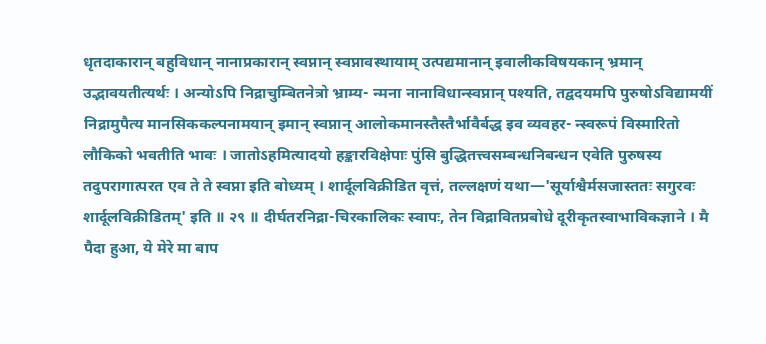धृतदाकारान् बहुविधान् नानाप्रकारान् स्वप्नान् स्वप्नावस्थायाम् उत्पद्यमानान् इवालीकविषयकान् भ्रमान् उद्भावयतीत्यर्थः । अन्योऽपि निद्राचुम्बितनेत्रो भ्राम्य- न्मना नानाविधान्स्वप्नान् पश्यति, तद्वदयमपि पुरुषोऽविद्यामयीं निद्रामुपैत्य मानसिककल्पनामयान् इमान् स्वप्नान् आलोकमानस्तैस्तैर्भावैर्बद्ध इव व्यवहर- न्स्वरूपं विस्मारितो लौकिको भवतीति भावः । जातोऽहमित्यादयो हङ्कारविक्षेपाः पुंसि बुद्धितत्त्वसम्बन्धनिबन्धन एवेति पुरुषस्य तदुपरागात्परत एव ते ते स्वप्ना इति बोध्यम् । शार्दूलविक्रीडित वृत्तं, तल्लक्षणं यथा—'सूर्याश्वैर्मसजास्ततः सगुरवः शार्दूलविक्रीडितम्' इति ॥ २९ ॥ दीर्घतरनिद्रा-चिरकालिकः स्वापः, तेन विद्रावितप्रबोधे दूरीकृतस्वाभाविकज्ञाने । मै पैदा हुआ, ये मेरे मा बाप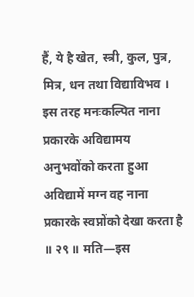हैं, ये है खेत, स्त्री, कुल, पुत्र, मित्र, धन तथा विद्याविभव । इस तरह मनःकल्पित नाना प्रकारके अविद्यामय अनुभवोंको करता हुआ अविद्यामें मग्न वह नाना प्रकारके स्वप्नोंको देखा करता है ॥ २९ ॥ मति—इस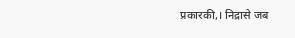प्रकारकी,। निद्रासे जब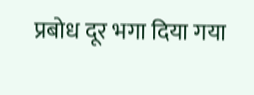प्रबोध दूर भगा दिया गया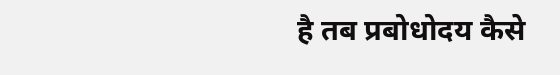है तब प्रबोधोदय कैसे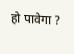हो पावेगा ?